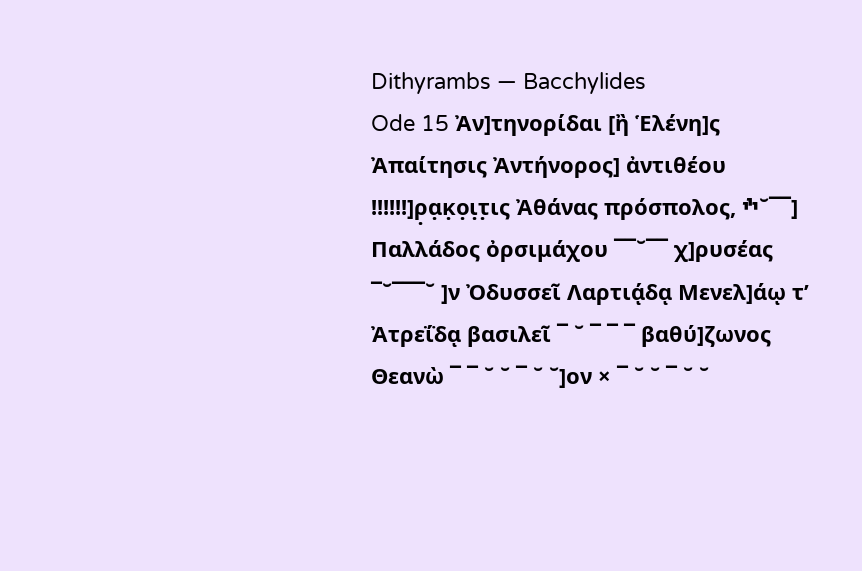Dithyrambs — Bacchylides
Ode 15 Ἀν]τηνορίδαι [ἢ Ἑλένη]ς Ἀπαίτησις Ἀντήνορος] ἀντιθέου !!!!!!]ρ̣α̣κ̣ο̣ι̣τ̣ις Ἀθάνας πρόσπολος, ׯ˘¯¯] Παλλάδος ὀρσιμάχου ¯¯˘¯¯ χ]ρυσέας ¯˘¯¯¯˘ ]ν Ὀδυσσεῖ Λαρτιᾴδᾳ Μενελ]άῳ τʼ Ἀτρεΐδᾳ βασιλεῖ ¯ ˘ ¯ ¯ ¯ βαθύ]ζωνος Θεανὼ ¯ ¯ ˘ ˘ ¯ ˘ ˘]ον × ¯ ˘ ˘ ¯ ˘ ˘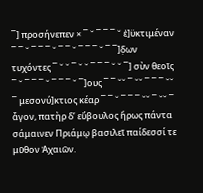¯] προσήνεπεν × ¯ ˘ ¯ ¯ ¯ ˘ ἐ]ϋκτιμέναν ¯ ¯ ˘ ¯ ¯ ¯ ˘ ¯ ¯ ˘ ¯ ¯ ¯ ˘ ¯ ¯]δ̣ων τυχόντες ¯ ˘ ˘ ¯ ˘ ˘ ¯ ¯ ¯ ˘ ˘ ¯] σὺν θεοῖς ¯ ˘ ¯ ¯ ¯ ˘ ¯ ¯ ¯ ˘ ¯]ους ¯ ¯ ˘˘ ¯ ˘˘ ¯ ¯ ¯ ˘˘ ¯ μεσονύ]κτιος κέαρ ¯ ¯ ˘ ¯ ¯ ¯ ˘˘ ¯ ˘˘ ¯ ἆγον, πατὴρ δʼ εὔβουλος ἥρως πάντα σάμαινεν Πριάμῳ βασιλεῖ παίδεσσί τε μῦθον Ἀχαιῶν.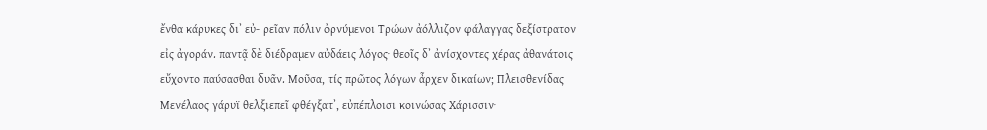ἔνθα κάρυκες διʼ εὐ- ρεῖαν πόλιν ὀρνύμενοι Τρώων ἀόλλιζον φάλαγγας δεξίστρατον εἰς ἀγοράν. παντᾷ δὲ διέδραμεν αὐδάεις λόγος· θεοῖς δʼ ἀνίσχοντες χέρας ἀθανάτοις εὔχοντο παύσασθαι δυᾶν. Μοῦσα, τίς πρῶτος λόγων ἆρχεν δικαίων; Πλεισθενίδας Μενέλαος γάρυϊ θελξιεπεῖ φθέγξατʼ, εὐπέπλοισι κοινώσας Χάρισσιν·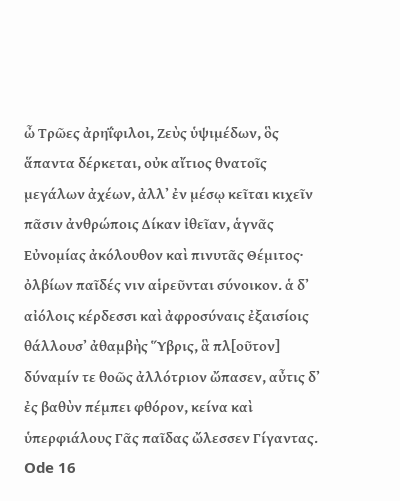ὦ Τρῶες ἀρηΐφιλοι, Ζεὺς ὑψιμέδων, ὃς ἅπαντα δέρκεται, οὐκ αἴτιος θνατοῖς μεγάλων ἀχέων, ἀλλʼ ἐν μέσῳ κεῖται κιχεῖν πᾶσιν ἀνθρώποις Δίκαν ἰθεῖαν, ἁγνᾶς Εὐνομίας ἀκόλουθον καὶ πινυτᾶς Θέμιτος· ὀλβίων παῖδές νιν αἱρεῦνται σύνοικον. ἁ δʼ αἰόλοις κέρδεσσι καὶ ἀφροσύναις ἐξαισίοις θάλλουσʼ ἀθαμβὴς Ὕβρις, ἃ πλ[οῦτον] δύναμίν τε θοῶς ἀλλότριον ὤπασεν, αὖτις δʼ ἐς βαθὺν πέμπει φθόρον, κείνα καὶ ὑπερφιάλους Γᾶς παῖδας ὤλεσσεν Γίγαντας. Ode 16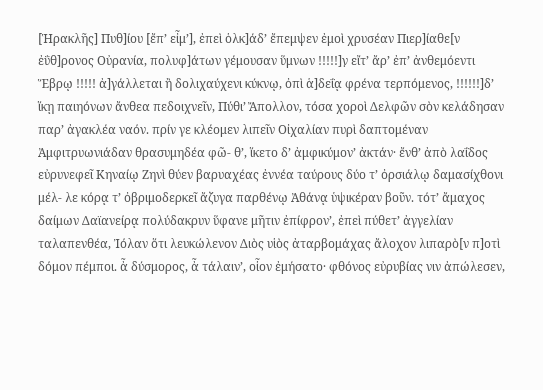[Ἡρακλῆς] Πυθ]ίου [ἔπʼ εἶμʼ], ἐπεὶ ὁλκ]άδʼ ἔπεμψεν ἐμοὶ χρυσέαν Πιερ]ίαθε[ν ἐΰθ]ρονος Οὐρανία, πολυφ]άτων γέμουσαν ὕμνων !!!!!]ν̣ εἴτʼ ἄρʼ ἐπʼ ἀνθεμόεντι Ἕβρῳ !!!!! ἀ]γάλλεται ἢ δολιχαύχενι κύκνῳ, ὀπὶ ἁ]δεΐᾳ φρένα τερπόμενος, !!!!!!]δʼ ἵκῃ παιηόνων ἄνθεα πεδοιχνεῖν, Πύθιʼ Ἄπολλον, τόσα χοροὶ Δελφῶν σὸν κελάδησαν παρʼ ἀγακλέα ναόν. πρίν γε κλέομεν λιπεῖν Οἰχαλίαν πυρὶ δαπτομέναν Ἀμφιτρυωνιάδαν θρασυμηδέα φῶ- θʼ, ἵκετο δʼ ἀμφικύμονʼ ἀκτάν· ἔνθʼ ἀπὸ λαΐδος εὐρυνεφεῖ Κηναίῳ Ζηνὶ θύεν βαρυαχέας ἐννέα ταύρους δύο τʼ ὀρσιάλῳ δαμασίχθονι μέλ- λε κόρᾳ τʼ ὀβριμοδερκεῖ ἄζυγα παρθένῳ Ἀθάνᾳ ὑψικέραν βοῦν. τότʼ ἄμαχος δαίμων Δαϊανείρᾳ πολύδακρυν ὕφανε μῆτιν ἐπίφρονʼ, ἐπεὶ πύθετʼ ἀγγελίαν ταλαπενθέα, Ἰόλαν ὅτι λευκώλενον Διὸς υἱὸς ἀταρβομάχας ἄλοχον λιπαρὸ[ν π]οτὶ δόμον πέμποι. ἆ δύσμορος, ἆ τάλαινʼ, οἷον ἐμήσατο· φθόνος εὐρυβίας νιν ἀπώλεσεν,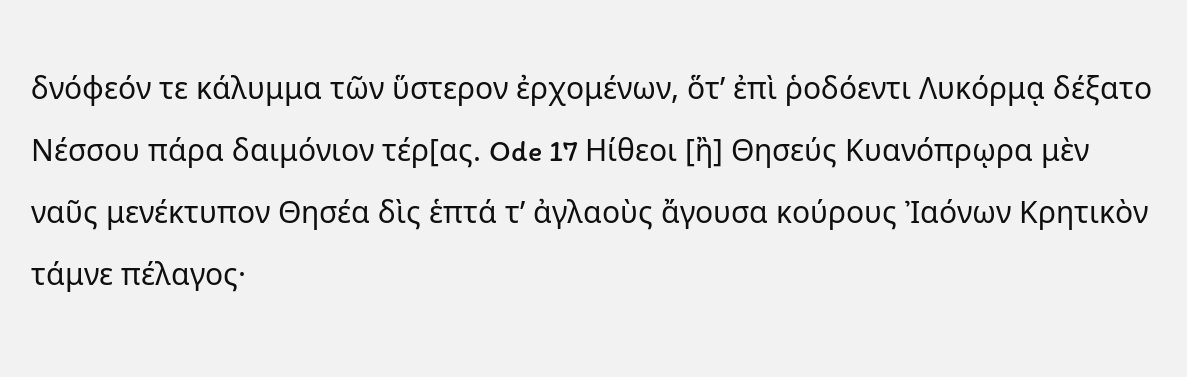δνόφεόν τε κάλυμμα τῶν ὕστερον ἐρχομένων, ὅτʼ ἐπὶ ῥοδόεντι Λυκόρμᾳ δέξατο Νέσσου πάρα δαιμόνιον τέρ[ας. Ode 17 Ηίθεοι [ἢ] Θησεύς Κυανόπρῳρα μὲν ναῦς μενέκτυπον Θησέα δὶς ἑπτά τʼ ἀγλαοὺς ἄγουσα κούρους Ἰαόνων Κρητικὸν τάμνε πέλαγος·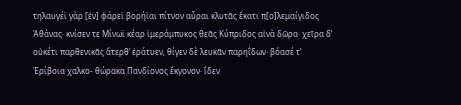τηλαυγέϊ γὰρ [ἐν] φάρεϊ βορήϊαι πίτνον αὖραι κλυτᾶς ἕκατι π[ο]λεμαίγιδος Ἀθάνας· κνίσεν τε Μίνωϊ κέαρ ἱμεράμπυκος θεᾶς Κύπριδος αἰνὰ δῶρα· χεῖρα δʼ οὐκέτι παρθενικᾶς ἄτερθʼ ἐράτυεν, θίγεν δὲ λευκᾶν παρηΐδων· βόασέ τʼ Ἐρίβοια χαλκο- θώρακα Πανδίονος ἔκγονον· ἴδεν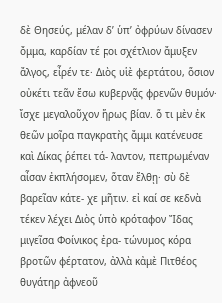δὲ Θησεύς, μέλαν δʼ ὑπʼ ὀφρύων δίνασεν ὄμμα, καρδίαν τέ ϝοι σχέτλιον ἄμυξεν ἄλγος, εἶρέν τε· Διὸς υἱὲ φερτάτου, ὅσιον οὐκέτι τεᾶν ἔσω κυβερνᾷς φρενῶν θυμόν· ἴσχε μεγαλοῦχον ἥρως βίαν. ὅ τι μὲν ἐκ θεῶν μοῖρα παγκρατὴς ἄμμι κατένευσε καὶ Δίκας ῥέπει τά- λαντον, πεπρωμέναν αἶσαν ἐκπλήσομεν, ὅταν ἔλθῃ· σὺ δὲ βαρεῖαν κάτε- χε μῆτιν. εἰ καί σε κεδνὰ τέκεν λέχει Διὸς ὑπὸ κρόταφον Ἴδας μιγεῖσα Φοίνικος ἐρα- τώνυμος κόρα βροτῶν φέρτατον, ἀλλὰ κἀμὲ Πιτθέος θυγάτηρ ἀφνεοῦ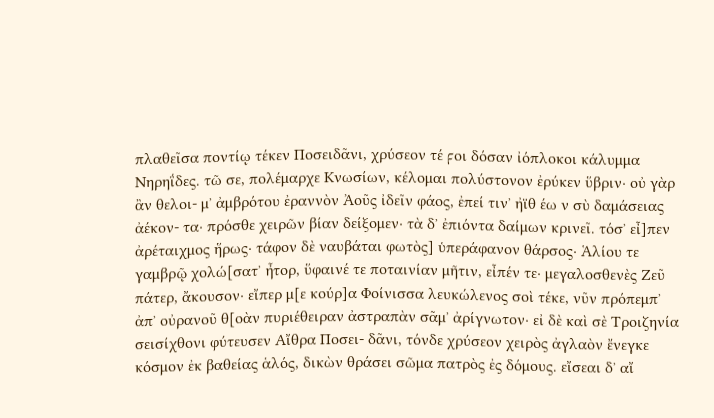πλαθεῖσα ποντίῳ τέκεν Ποσειδᾶνι, χρύσεον τέ ϝοι δόσαν ἰόπλοκοι κάλυμμα Νηρηΐδες. τῶ σε, πολέμαρχε Κνωσίων, κέλομαι πολύστονον ἐρύκεν ὕβριν· οὐ γὰρ ἂν θελοι- μʼ ἀμβρότου ἐραννὸν Ἀοῦς ἰδεῖν φάος, ἐπεί τινʼ ἠϊθ έω ν σὺ δαμάσειας ἀέκον- τα· πρόσθε χειρῶν βίαν δείξομεν· τὰ δʼ ἐπιόντα δαίμων κρινεῖ. τόσʼ εἶ]πεν ἀρέταιχμος ἥρως· τάφον δὲ ναυβάται φωτὸς] ὑπεράφανον θάρσος· Ἁλίου τε γαμβρῷ χολώ[σατʼ ἦτορ, ὕφαινέ τε ποταινίαν μῆτιν, εἶπέν τε· μεγαλοσθενὲς Ζεῦ πάτερ, ἄκουσον· εἴπερ μ[ε κούρ]α Φοίνισσα λευκώλενος σοὶ τέκε, νῦν πρόπεμπʼ ἀπʼ οὐρανοῦ θ[οὰν πυριέθειραν ἀστραπὰν σᾶμʼ ἀρίγνωτον· εἰ δὲ καὶ σὲ Τροιζηνία σεισίχθονι φύτευσεν Αἴθρα Ποσει- δᾶνι, τόνδε χρύσεον χειρὸς ἀγλαὸν ἔνεγκε κόσμον ἐκ βαθείας ἁλός, δικὼν θράσει σῶμα πατρὸς ἐς δόμους. εἴσεαι δʼ αἴ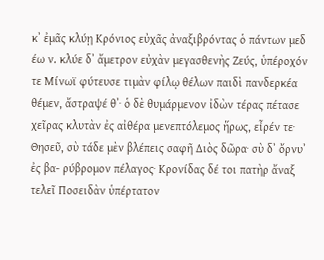κʼ ἐμᾶς κλύῃ Κρόνιος εὐχᾶς ἀναξιβρόντας ὁ πάντων μεδ έω ν. κλύε δʼ ἄμετρον εὐχὰν μεγασθενὴς Ζεύς, ὑπέροχόν τε Μίνωϊ φύτευσε τιμὰν φίλῳ θέλων παιδὶ πανδερκέα θέμεν, ἄστραψέ θʼ· ὁ δὲ θυμάρμενον ἰδὼν τέρας πέτασε χεῖρας κλυτὰν ἐς αἰθέρα μενεπτόλεμος ἥρως, εἶρέν τε· Θησεῦ, σὺ τάδε μὲν βλέπεις σαφῆ Διὸς δῶρα· σὺ δʼ ὄρνυʼ ἐς βα- ρύβρομον πέλαγος· Κρονίδας δέ τοι πατὴρ ἄναξ τελεῖ Ποσειδὰν ὑπέρτατον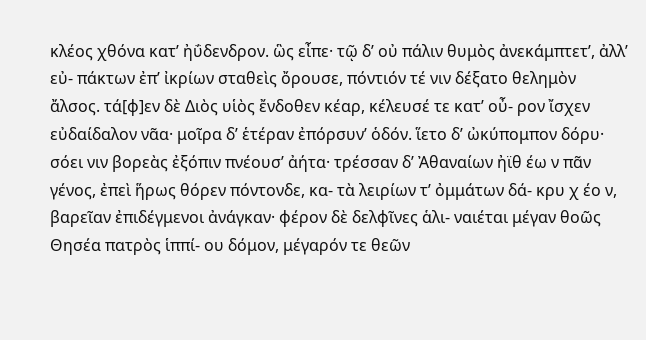κλέος χθόνα κατʼ ἠΰδενδρον. ὣς εἶπε· τῷ δʼ οὐ πάλιν θυμὸς ἀνεκάμπτετʼ, ἀλλʼ εὐ- πάκτων ἐπʼ ἰκρίων σταθεὶς ὄρουσε, πόντιόν τέ νιν δέξατο θελημὸν ἄλσος. τά[φ]εν δὲ Διὸς υἱὸς ἔνδοθεν κέαρ, κέλευσέ τε κατʼ οὖ- ρον ἴσχεν εὐδαίδαλον νᾶα· μοῖρα δʼ ἑτέραν ἐπόρσυνʼ ὁδόν. ἵετο δʼ ὠκύπομπον δόρυ· σόει νιν βορεὰς ἐξόπιν πνέουσʼ ἀήτα· τρέσσαν δʼ Ἀθαναίων ἠϊθ έω ν πᾶν γένος, ἐπεὶ ἥρως θόρεν πόντονδε, κα- τὰ λειρίων τʼ ὀμμάτων δά- κρυ χ έο ν, βαρεῖαν ἐπιδέγμενοι ἀνάγκαν· φέρον δὲ δελφῖνες ἁλι- ναιέται μέγαν θοῶς Θησέα πατρὸς ἱππί- ου δόμον, μέγαρόν τε θεῶν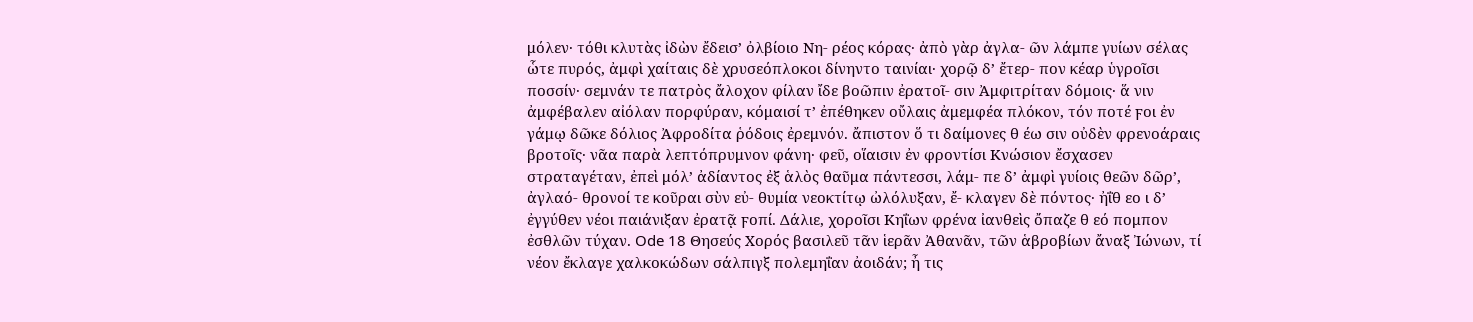μόλεν· τόθι κλυτὰς ἰδὼν ἔδεισʼ ὀλβίοιο Νη- ρέος κόρας· ἀπὸ γὰρ ἀγλα- ῶν λάμπε γυίων σέλας ὧτε πυρός, ἀμφὶ χαίταις δὲ χρυσεόπλοκοι δίνηντο ταινίαι· χορῷ δʼ ἔτερ- πον κέαρ ὑγροῖσι ποσσίν· σεμνάν τε πατρὸς ἄλοχον φίλαν ἴδε βοῶπιν ἐρατοῖ- σιν Ἀμφιτρίταν δόμοις· ἅ νιν ἀμφέβαλεν αἰόλαν πορφύραν, κόμαισί τʼ ἐπέθηκεν οὔλαις ἀμεμφέα πλόκον, τόν ποτέ ϝοι ἐν γάμῳ δῶκε δόλιος Ἀφροδίτα ῥόδοις ἐρεμνόν. ἄπιστον ὅ τι δαίμονες θ έω σιν οὐδὲν φρενοάραις βροτοῖς· νᾶα παρὰ λεπτόπρυμνον φάνη· φεῦ, οἵαισιν ἐν φροντίσι Κνώσιον ἔσχασεν στραταγέταν, ἐπεὶ μόλʼ ἀδίαντος ἐξ ἁλὸς θαῦμα πάντεσσι, λάμ- πε δʼ ἀμφὶ γυίοις θεῶν δῶρʼ, ἀγλαό- θρονοί τε κοῦραι σὺν εὐ- θυμία νεοκτίτῳ ὠλόλυξαν, ἔ- κλαγεν δὲ πόντος· ἠΐθ εο ι δʼ ἐγγύθεν νέοι παιάνιξαν ἐρατᾷ ϝοπί. Δάλιε, χοροῖσι Κηΐων φρένα ἰανθεὶς ὄπαζε θ εό πομπον ἐσθλῶν τύχαν. Ode 18 Θησεύς Χορός βασιλεῦ τᾶν ἱερᾶν Ἀθανᾶν, τῶν ἁβροβίων ἄναξ Ἰώνων, τί νέον ἔκλαγε χαλκοκώδων σάλπιγξ πολεμηΐαν ἀοιδάν; ἦ τις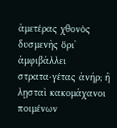ἁμετέρας χθονὸς δυσμενὴς ὅριʼ ἀμφιβάλλει στρατα·γέτας ἀνήρ; ἢ λῃσταὶ κακομάχανοι ποιμένων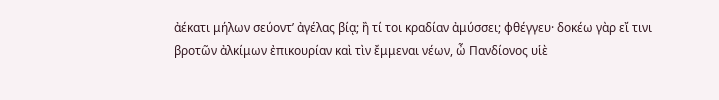ἀέκατι μήλων σεύοντʼ ἀγέλας βίᾳ; ἢ τί τοι κραδίαν ἀμύσσει; φθέγγευ· δοκέω γὰρ εἴ τινι βροτῶν ἀλκίμων ἐπικουρίαν καὶ τὶν ἔμμεναι νέων, ὦ Πανδίονος υἱὲ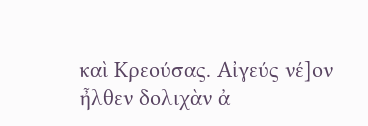καὶ Κρεούσας. Αἰγεύς νέ]ον ἦλθεν δολιχὰν ἀ